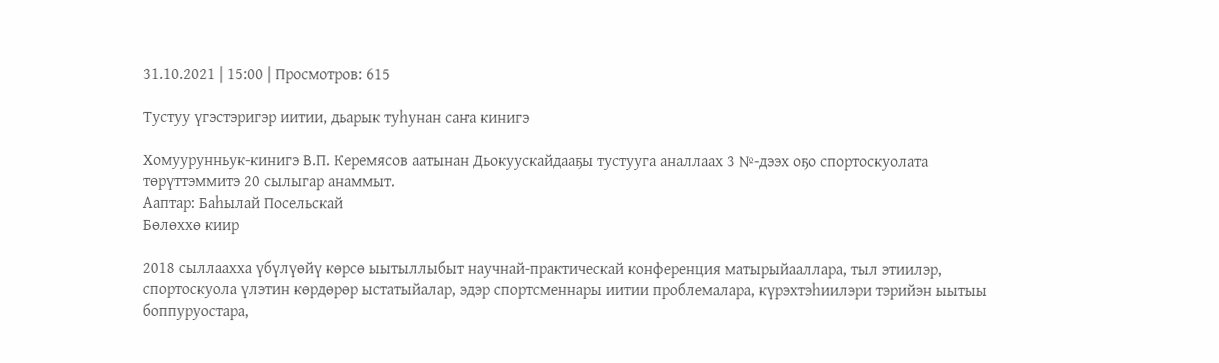31.10.2021 | 15:00 | Просмотров: 615

Тустуу үгэстэригэр иитии, дьарык туһунан саҥа кинигэ

Хомуурунньук-кинигэ В.П. Керемясов аатынан Дьокуускайдааҕы тустууга аналлаах 3 №-дээх оҕо спортоскуолата төрүттэммитэ 20 сылыгар анаммыт.
Ааптар: Баһылай Посельскай
Бөлөххө киир

2018 сыллаахха үбүлүөйү көрсө ыытыллыбыт научнай-практическай конференция матырыйааллара, тыл этиилэр, спортоскуола үлэтин көрдөрөр ыстатыйалар, эдэр спортсменнары иитии проблемалара, күрэхтэһиилэри тэрийэн ыытыы боппуруостара,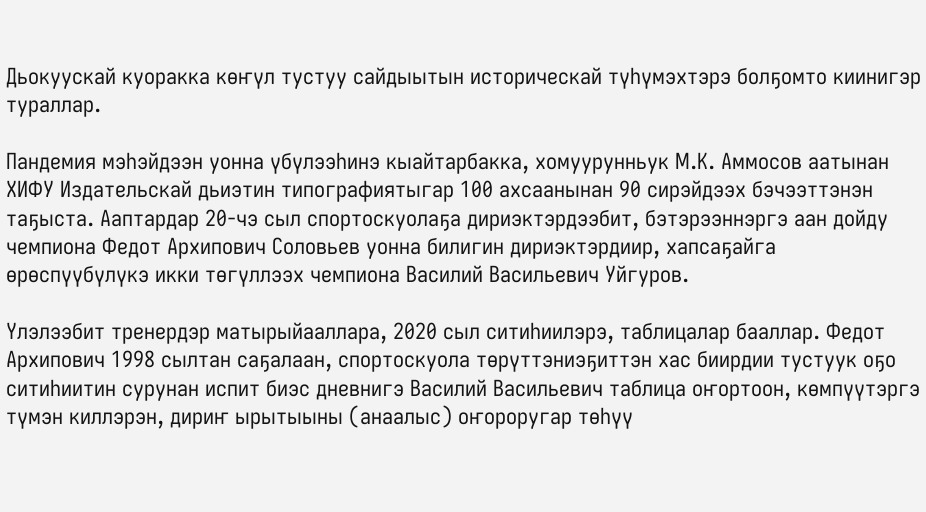Дьокуускай куоракка көҥүл тустуу сайдыытын историческай түһүмэхтэрэ болҕомто киинигэр тураллар.

Пандемия мэһэйдээн уонна үбүлээһинэ кыайтарбакка, хомуурунньук М.К. Аммосов аатынан ХИФУ Издательскай дьиэтин типографиятыгар 100 ахсаанынан 90 сирэйдээх бэчээттэнэн таҕыста. Ааптардар 20-чэ сыл спортоскуолаҕа дириэктэрдээбит, бэтэрээннэргэ аан дойду чемпиона Федот Архипович Соловьев уонна билигин дириэктэрдиир, хапсаҕайга өрөспүүбүлүкэ икки төгүллээх чемпиона Василий Васильевич Уйгуров.

Үлэлээбит тренердэр матырыйааллара, 2020 сыл ситиһиилэрэ, таблицалар бааллар. Федот Архипович 1998 сылтан саҕалаан, спортоскуола төрүттэниэҕиттэн хас биирдии тустуук оҕо ситиһиитин сурунан испит биэс дневнигэ Василий Васильевич таблица оҥортоон, көмпүүтэргэ түмэн киллэрэн, дириҥ ырытыыны (анаалыс) оҥороругар төһүү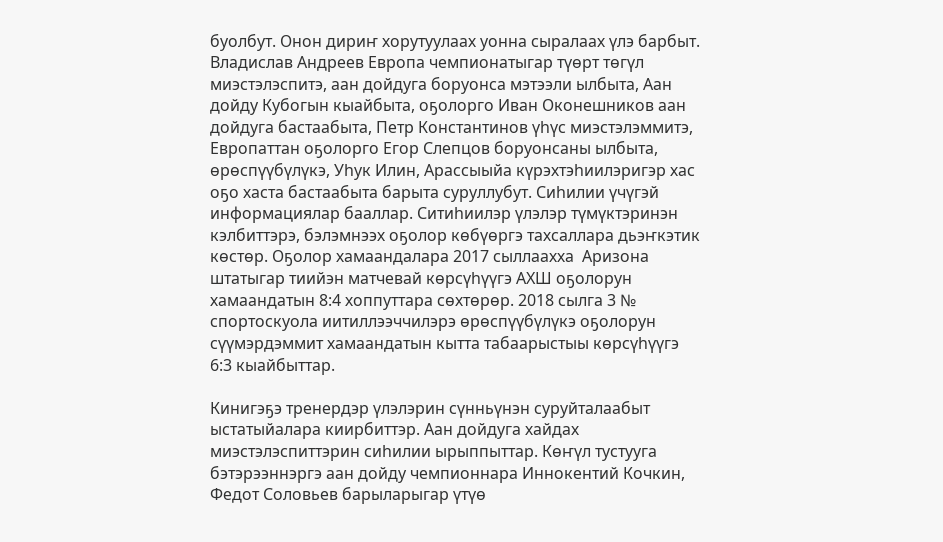буолбут. Онон дириҥ хорутуулаах уонна сыралаах үлэ барбыт. Владислав Андреев Европа чемпионатыгар түөрт төгүл миэстэлэспитэ, аан дойдуга боруонса мэтээли ылбыта, Аан дойду Кубогын кыайбыта, оҕолорго Иван Оконешников аан дойдуга бастаабыта, Петр Константинов үһүс миэстэлэммитэ, Европаттан оҕолорго Егор Слепцов боруонсаны ылбыта, өрөспүүбүлүкэ, Уһук Илин, Арассыыйа күрэхтэһиилэригэр хас оҕо хаста бастаабыта барыта суруллубут. Сиһилии үчүгэй информациялар бааллар. Ситиһиилэр үлэлэр түмүктэринэн кэлбиттэрэ, бэлэмнээх оҕолор көбүөргэ тахсаллара дьэҥкэтик көстөр. Оҕолор хамаандалара 2017 сыллаахха  Аризона штатыгар тиийэн матчевай көрсүһүүгэ АХШ оҕолорун хамаандатын 8:4 хоппуттара сөхтөрөр. 2018 сылга 3 № спортоскуола иитиллээччилэрэ өрөспүүбүлүкэ оҕолорун сүүмэрдэммит хамаандатын кытта табаарыстыы көрсүһүүгэ 6:3 кыайбыттар.

Кинигэҕэ тренердэр үлэлэрин сүнньүнэн суруйталаабыт ыстатыйалара киирбиттэр. Аан дойдуга хайдах миэстэлэспиттэрин сиһилии ырыппыттар. Көҥүл тустууга бэтэрээннэргэ аан дойду чемпионнара Иннокентий Кочкин, Федот Соловьев барыларыгар үтүө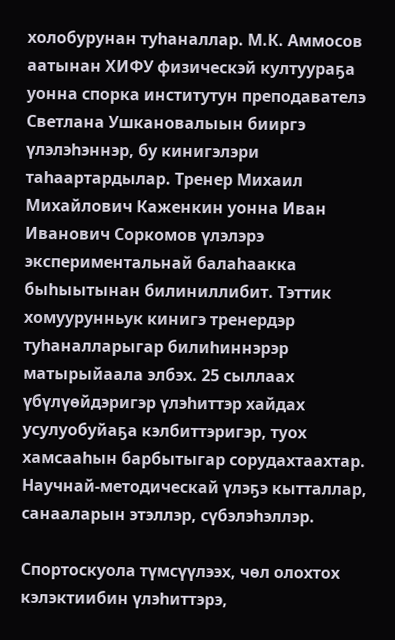холобурунан туһаналлар. М.К. Аммосов аатынан ХИФУ физическэй култуураҕа уонна спорка институтун преподавателэ Светлана Ушкановалыын бииргэ үлэлэһэннэр, бу кинигэлэри таһаартардылар. Тренер Михаил Михайлович Каженкин уонна Иван Иванович Соркомов үлэлэрэ экспериментальнай балаһаакка быһыытынан билиниллибит. Тэттик хомуурунньук кинигэ тренердэр туһаналларыгар билиһиннэрэр матырыйаала элбэх. 25 сыллаах үбүлүөйдэригэр үлэһиттэр хайдах усулуобуйаҕа кэлбиттэригэр, туох хамсааһын барбытыгар сорудахтаахтар. Научнай-методическай үлэҕэ кытталлар, санааларын этэллэр, сүбэлэһэллэр.

Спортоскуола түмсүүлээх, чөл олохтох кэлэктиибин үлэһиттэрэ,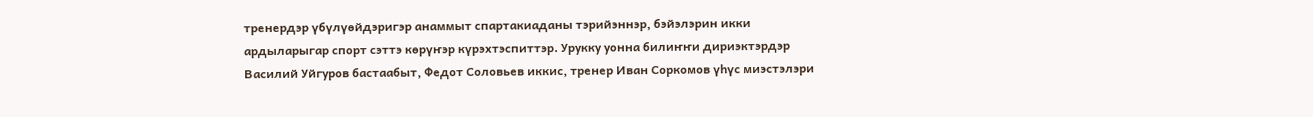тренердэр үбүлүөйдэригэр анаммыт спартакиаданы тэрийэннэр, бэйэлэрин икки ардыларыгар спорт сэттэ көрүҥэр күрэхтэспиттэр. Урукку уонна билиҥҥи дириэктэрдэр Василий Уйгуров бастаабыт, Федот Соловьев иккис, тренер Иван Соркомов үһүс миэстэлэри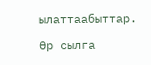ылаттаабыттар.

Өр сылга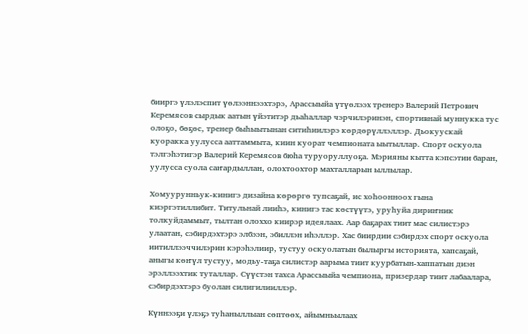бииргэ үлэлэспит үөлээннээхтэрэ, Арассыыйа үтүөлээх тренерэ Валерий Петрович Керемясов сырдык аатын үйэтитэр дьаһаллар чэрчилэринэн, спортивнай муннукка тус олоҕо, бөҕөс, тренер быһыытынан ситиһиилэрэ көрдөрүллэллэр. Дьокуускай куоракка уулусса ааттаммыта, киин куорат чемпионата ыытыллар. Спорт оскуола тэлгэһэтигэр Валерий Керемясов бюһа туруоруллуоҕа. Мэрияны кытта кэпсэтии баран, уулусса суола саҥардыллан, олохтоохтор махталларын ыллылар.

Хомуурунньук-кинигэ дизайна көрөргө тупсаҕай, ис хоһоонноох гына киэргэтиллибит. Титульнай лииһэ, кинигэ тас көстүүтэ, уруһуйа дириҥник толкуйдаммыт, тылтан олоххо киирэр идеялаах. Аар баҕарах тиит мас силистэрэ улаатан, сэбирдэхтэрэ элбээн, эбиллэн иһэллэр. Хас биирдии сэбирдэх спорт оскуола иитиллээччилэрин кэрэһэлиир, тустуу оскуолатын былыргы историята, хапсаҕай, аныгы көҥүл тустуу, модьу-таҕа силистэр аарыма тиит куурбатын-хаппатын диэн эрэллээхтик туталлар. Сүүстэн тахса Арассыыйа чемпиона, призердар тиит лабаалара, сэбирдэхтэрэ буолан силигилииллэр.

Күннээҕи үлэҕэ туһаныллыан сөптөөх, айымньылаах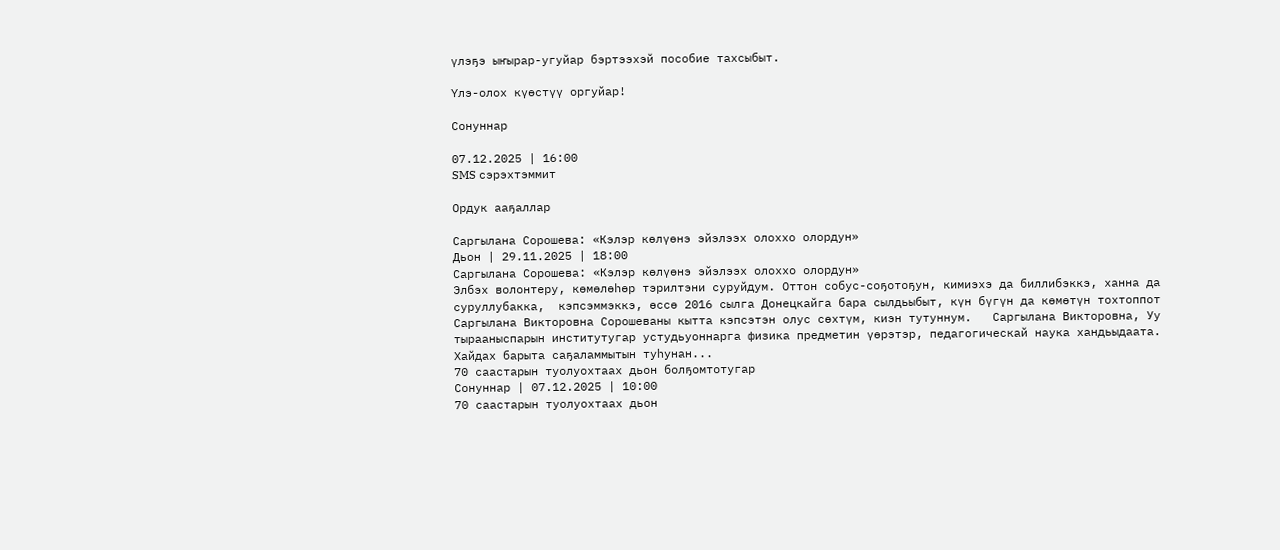үлэҕэ ыҥырар-угуйар бэртээхэй пособие тахсыбыт.

Үлэ-олох күөстүү оргуйар!

Сонуннар

07.12.2025 | 16:00
SMS сэрэхтэммит

Ордук ааҕаллар

Саргылана Сорошева: «Кэлэр көлүөнэ эйэлээх олоххо олордун»
Дьон | 29.11.2025 | 18:00
Саргылана Сорошева: «Кэлэр көлүөнэ эйэлээх олоххо олордун»
Элбэх волонтеру, көмөлөһөр тэрилтэни суруйдум. Оттон собус-соҕотоҕун, кимиэхэ да биллибэккэ, ханна да суруллубакка,  кэпсэммэккэ, өссө 2016 сылга Донецкайга бара сылдьыбыт, күн бүгүн да көмөтүн тохтоппот Саргылана Викторовна Сорошеваны кытта кэпсэтэн олус сөхтүм, киэн тутуннум.   Саргылана Викторовна, Уу тырааныспарын институтугар устудьуоннарга физика предметин үөрэтэр, педагогическай наука хандьыдаата. Хайдах барыта саҕаламмытын туһунан...
70 саастарын туолуохтаах дьон болҕомтотугар
Сонуннар | 07.12.2025 | 10:00
70 саастарын туолуохтаах дьон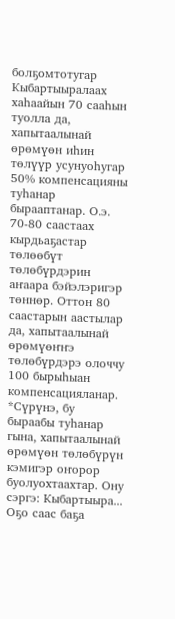болҕомтотугар
Кыбартыыралаах хаһаайын 70 сааһын туолла да, хапытаалынай өрөмүөн иһин төлүүр усунуоһугар 50% компенсацияны туһанар бырааптанар. О.э. 70-80 саастаах кырдьаҕастар төлөөбүт төлөбүрдэрин аҥаара бэйэлэригэр төннөр. Оттон 80 саастарын аастылар да, хапытаалынай өрөмүөҥҥэ төлөбүрдэрэ олоччу 100 бырыһыан компенсацияланар. *Сүрүнэ, бу быраабы туһанар гына, хапытаалынай өрөмүөн төлөбүрүн кэмигэр оҥорор буолуохтаахтар. Ону сэргэ: Кыбартыыра...
Оҕо саас баҕа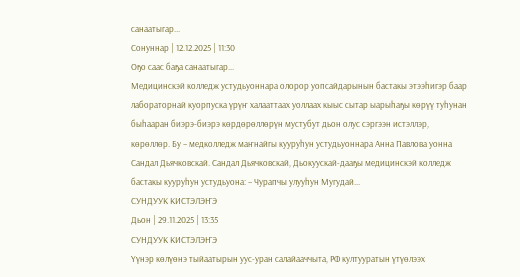санаатыгар...
Сонуннар | 12.12.2025 | 11:30
Оҕо саас баҕа санаатыгар...
Медицинскэй колледж устудьуоннара олорор уопсайдарынын бастакы этээһигэр баар лабораторнай куорпуска үрүҥ халааттаах уоллаах кыыс сытар ыарыһаҕы көрүү туһунан быһааран биэрэ-биэрэ көрдөрөллөрүн мустубут дьон олус сэргээн истэллэр, көрөллөр. Бу – медколледж маҥнайгы кууруһун устудьуоннара Анна Павлова уонна Сандал Дьячковскай. Сандал Дьячковскай, Дьокуускай-дааҕы медицинскэй колледж бастакы кууруһун устудьуона: – Чурапчы улууһун Мугудай...
СУНДУУК КИСТЭЛЭҤЭ
Дьон | 29.11.2025 | 13:35
СУНДУУК КИСТЭЛЭҤЭ
Үүнэр көлүөнэ тыйаатырын уус-уран салайааччыта, РФ култууратын үтүөлээх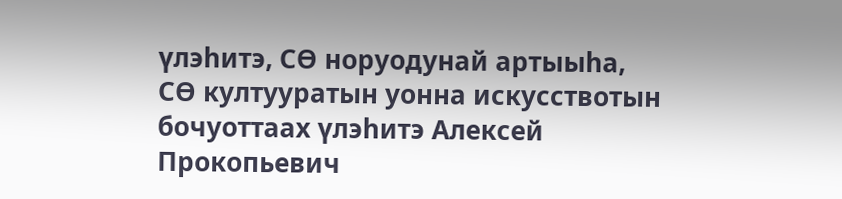үлэһитэ, СӨ норуодунай артыыһа, СӨ култууратын уонна искусствотын бочуоттаах үлэһитэ Алексей Прокопьевич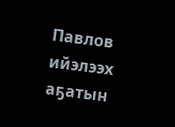Павлов ийэлээх аҕатын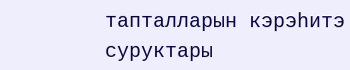тапталларын кэрэһитэ суруктары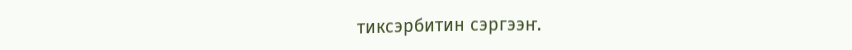тиксэрбитин сэргээҥ.